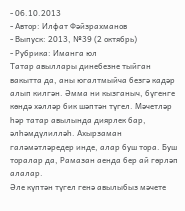- 06.10.2013
- Автор: Илфат Фәйзрахманов
- Выпуск: 2013, №39 (2 октябрь)
- Рубрика: Иманга юл
Татар авыллары динебезне тыйган вакытта да, аны югалтмыйча безгә кадәр алып килгән. Әмма ни кызганыч, бүгенге көндә хәлләр бик шәптән түгел. Мәчетләр һәр татар авылында диярлек бар, әлһәмдүлилләһ. Ахырзаман галәмәтләредер инде, алар буш тора. Буш торалар да, Рамазан аенда бер ай гөрләп алалар.
Әле күптән түгел генә авылыбыз мәчете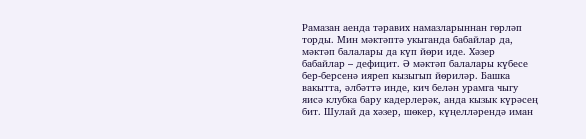Рамазан аенда тәравих намазларыннан гөрләп торды. Мин мәктәптә укыганда бабайлар да, мәктәп балалары да күп йөри иде. Хәзер бабайлар – дефицит. Ә мәктәп балалары күбесе бер-берсенә ияреп кызыгып йөриләр. Башка вакытта, әлбәттә инде, кич белән урамга чыгу яисә клубка бару кадерлерәк, анда кызык күрәсең бит. Шулай да хәзер, шөкер, күңелләрендә иман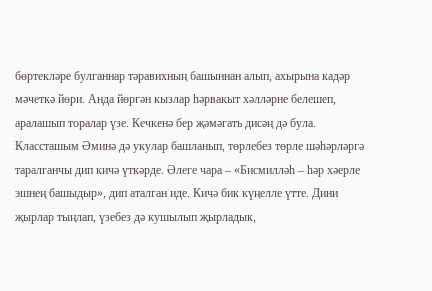бөртекләре булганнар тәравихның башыннан алып, ахырына кадәр мәчеткә йөри. Анда йөргән кызлар һәрвакыт хәлләрне белешеп, аралашып торалар үзе. Кечкенә бер җәмәгать дисәң дә була. Классташым Әминә дә укулар башланып, төрлебез төрле шәһәрләргә таралганчы дип кичә үткәрде. Әлеге чара – «Бисмилләһ – һәр хәерле эшнең башыдыр», дип аталган иде. Кичә бик күңелле үтте. Дини җырлар тыңлап, үзебез дә кушылып җырладык,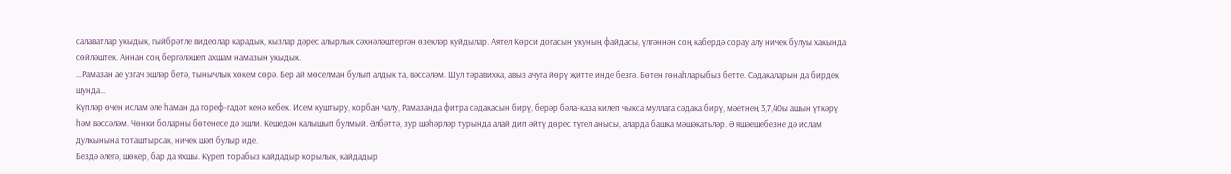салаватлар укыдык, гыйбрәтле видеолар карадык, кызлар дәрес алырлык сәхнәләштергән өзекләр куйдылар. Аятел Көрси догасын укуның файдасы, үлгәннән соң кабердә сорау алу ничек булуы хакында сөйләштек. Аннан соң бергәләшеп ахшам намазын укыдык.
…Рамазан ае узгач эшләр бетә, тынычлык хөкем сөрә. Бер ай мөселман булып алдык та, вәссәләм. Шул тәравихка, авыз ачуга йөрү җитте инде безгә. Бөтен гөнаһларыбыз бетте. Сәдакаларын да бирдек шунда…
Күпләр өчен ислам әле һаман да гореф-гадәт кенә кебек. Исем куштыру, корбан чалу, Рамазанда фитра сәдакасын бирү, берәр бәла-каза килеп чыкса муллага сәдака бирү, мәетнең 3,7,40ы ашын үткәрү һәм вәссәләм. Чөнки боларны бөтенесе дә эшли. Кешедән калышып булмый. Әлбәттә, зур шәһәрләр турында алай дип әйтү дөрес түгел анысы, аларда башка мәшәкатьләр. Ә яшәешебезне дә ислам дулкынына тоташтырсак, ничек шәп булыр иде.
Бездә әлегә, шөкер, бар да яхшы. Күреп торабыз кайдадыр корылык, кайдадыр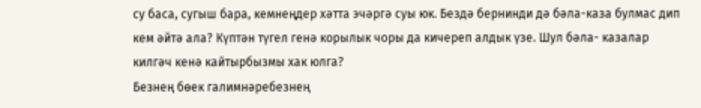су баса, сугыш бара, кемнеңдер хәтта эчәргә суы юк. Бездә бернинди дә бәла-каза булмас дип кем әйтә ала? Күптән түгел генә корылык чоры да кичереп алдык үзе. Шул бәла- казалар килгәч кенә кайтырбызмы хак юлга?
Безнең бөек галимнәребезнең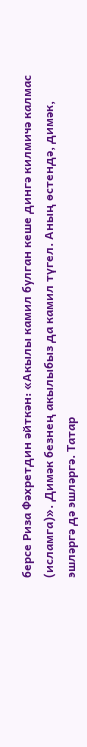берсе Риза Фәхретдин әйткән: «Акылы камил булган кеше дингә килмичә калмас (исламга)». Димәк безнең акылыбыз да камил түгел. Аның өстендә, димәк, эшләргә дә эшләргә. Татар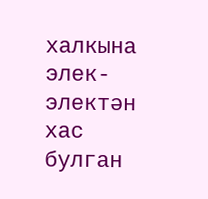халкына элек-электән хас булган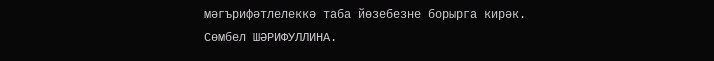мәгърифәтлелеккә таба йөзебезне борырга кирәк.
Сөмбел ШӘРИФУЛЛИНА.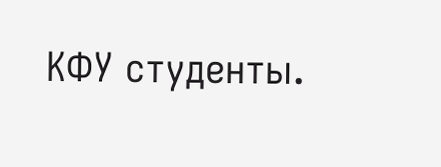КФУ студенты.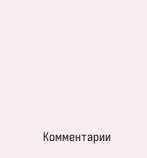Комментарии